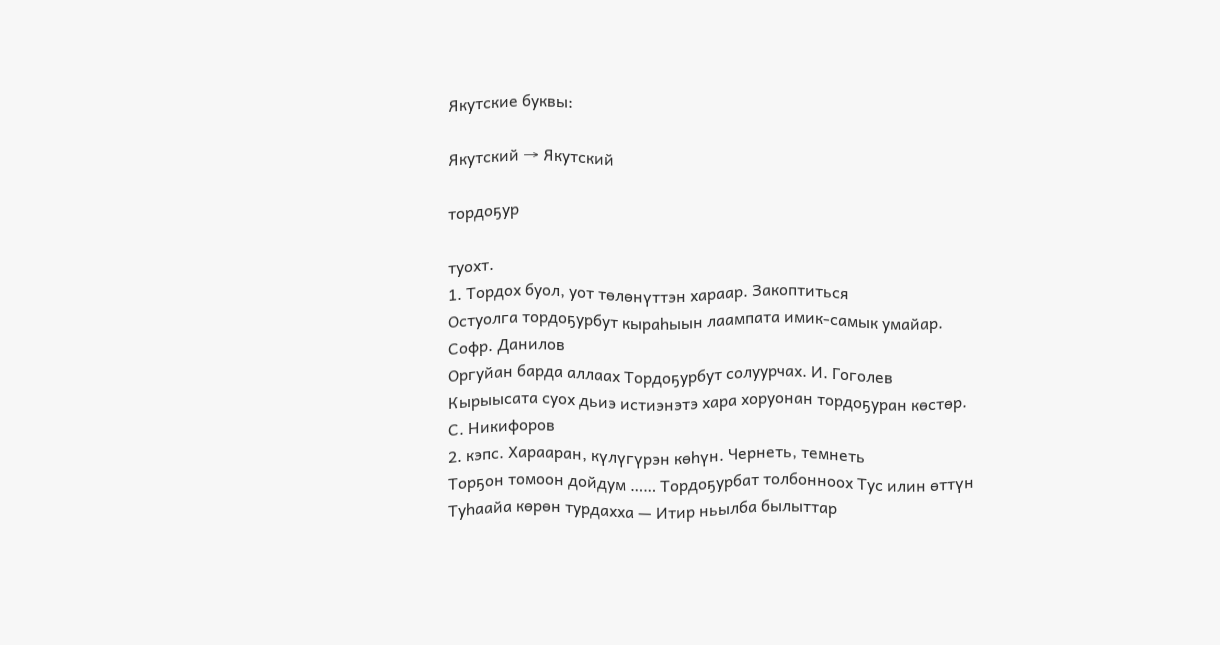Якутские буквы:

Якутский → Якутский

тордоҕур

туохт.
1. Тордох буол, уот төлөнүттэн хараар. Закоптиться
Остуолга тордоҕурбут кыраһыын лаампата имик-самык умайар. Софр. Данилов
Оргуйан барда аллаах Тордоҕурбут солуурчах. И. Гоголев
Кырыысата суох дьиэ истиэнэтэ хара хоруонан тордоҕуран көстөр. С. Никифоров
2. кэпс. Харааран, күлүгүрэн көһүн. Чернеть, темнеть
Торҕон томоон дойдум …… Тордоҕурбат толбонноох Тус илин өттүн Туһаайа көрөн турдахха — Итир ньылба былыттар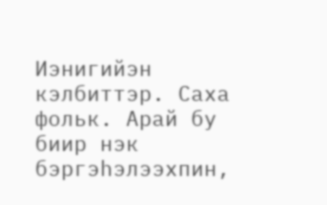Иэнигийэн кэлбиттэр. Саха фольк. Арай бу биир нэк бэргэһэлээхпин,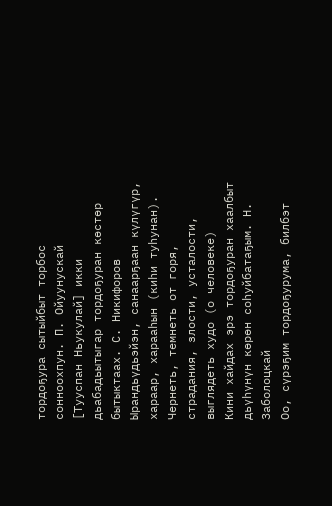тордоҕура сытыйбыт торбос сонноохпун. П. Ойуунускай
[Тууспан Ньукулай] икки дьабадьытыгар тордоҕуран көстөр бытыктаах. С. Никифоров
Ырандьүдьэйэн, санаарҕаан күлүгүр, хараар, харааһын (киһи туһунан). Чернеть, темнеть от горя, страдания, злости, усталости, выглядеть худо (о человеке)
Кини хайдах эрэ тордоҕуран хаалбыт дьүһүнүн көрөн соһуйбатаҕым. Н. Заболоцкай
Оо, сүрэҕим тордоҕурума, билбэт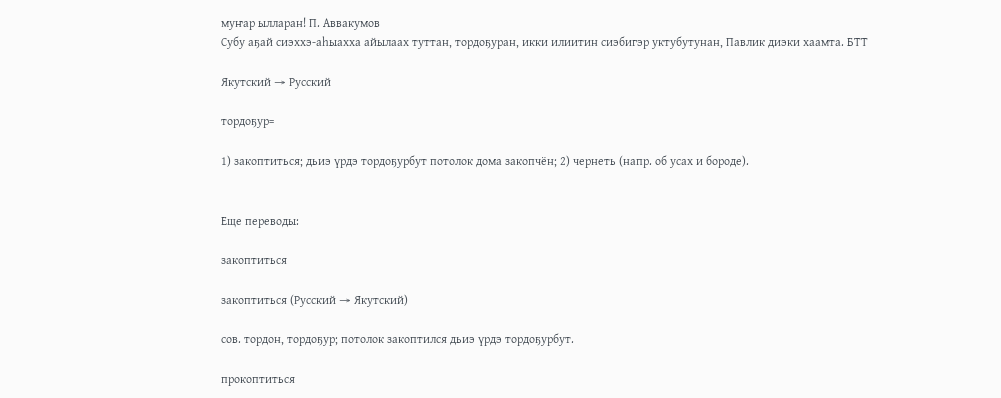муҥар ылларан! П. Аввакумов
Субу аҕай сиэххэ-аһыахха айылаах туттан, тордоҕуран, икки илиитин сиэбигэр уктубутунан, Павлик диэки хаамта. БТТ

Якутский → Русский

тордоҕур=

1) закоптиться; дьиэ үрдэ тордоҕурбут потолок дома закопчён; 2) чернеть (напр. об усах и бороде).


Еще переводы:

закоптиться

закоптиться (Русский → Якутский)

сов. тордон, тордоҕур; потолок закоптился дьиэ үрдэ тордоҕурбут.

прокоптиться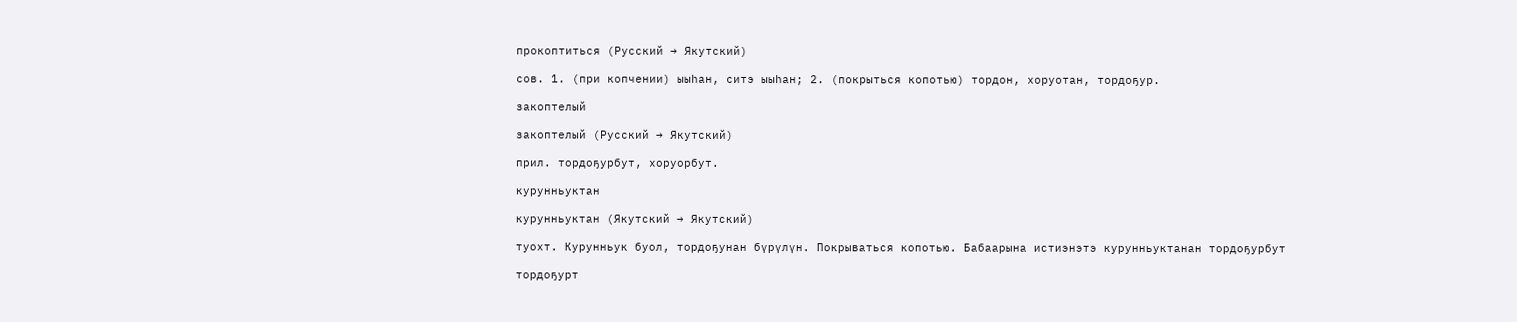прокоптиться (Русский → Якутский)

сов. 1. (при копчении) ыыһан, ситэ ыыһан; 2. (покрыться копотью) тордон, хоруотан, тордоҕур.

закоптелый

закоптелый (Русский → Якутский)

прил. тордоҕурбут, хоруорбут.

курунньуктан

курунньуктан (Якутский → Якутский)

туохт. Курунньук буол, тордоҕунан бүрүлүн. Покрываться копотью. Бабаарына истиэнэтэ курунньуктанан тордоҕурбут

тордоҕурт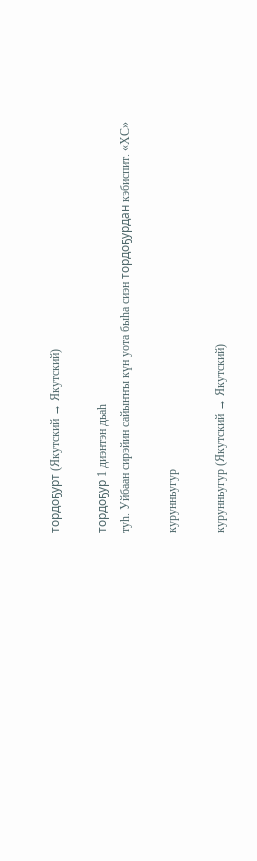тордоҕурт (Якутский → Якутский)

тордоҕур 1 диэнтэн дьаһ
туһ. Уйбаан сирэйин сайыҥҥы күн уота быһа сиэн тордоҕурдан кэбиспит. «ХС»

курунньугур

курунньугур (Якутский → Якутский)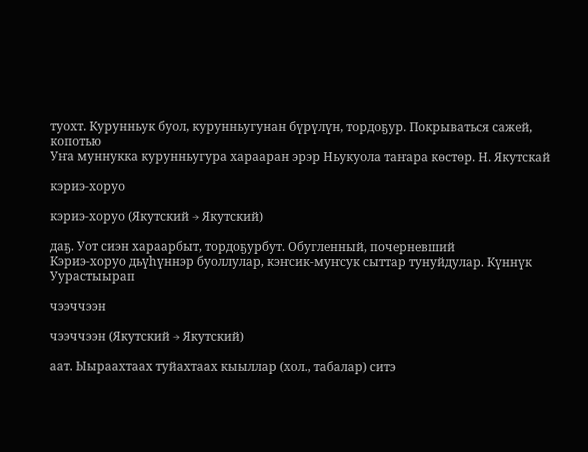туохт. Курунньук буол, курунньугунан бүрүлүн, тордоҕур. Покрываться сажей, копотью
Уҥа муннукка курунньугура харааран эрэр Ньукуола таҥара көстөр. Н. Якутскай

кэриэ-хоруо

кэриэ-хоруо (Якутский → Якутский)

даҕ. Уот сиэн хараарбыт, тордоҕурбут. Обугленный, почерневший
Кэриэ-хоруо дьүһүннэр буоллулар, кэҥсик-муҥсук сыттар тунуйдулар. Күннүк Уурастыырап

чээччээн

чээччээн (Якутский → Якутский)

аат. Ыыраахтаах туйахтаах кыыллар (хол., табалар) ситэ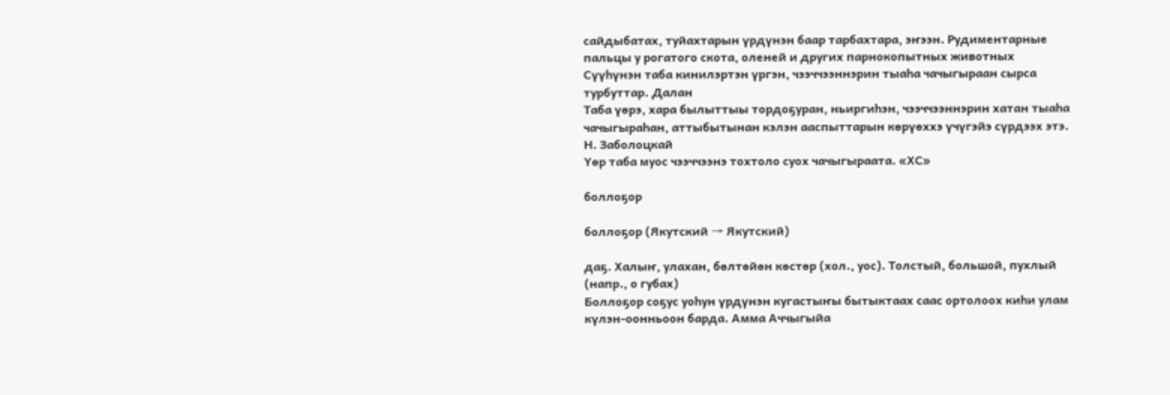сайдыбатах, туйахтарын үрдүнэн баар тарбахтара, эҥээн. Рудиментарные пальцы у рогатого скота, оленей и других парнокопытных животных
Сүүһүнэн таба кинилэртэн үргэн, чээччээннэрин тыаһа чачыгыраан сырса турбуттар. Далан
Таба үөрэ, хара былыттыы тордоҕуран, ньиргиһэн, чээччээннэрин хатан тыаһа чачыгыраһан, аттыбытынан кэлэн ааспыттарын көрүөххэ үчүгэйэ сүрдээх этэ. Н. Заболоцкай
Үөр таба муос чээччээнэ тохтоло суох чачыгыраата. «ХС»

боллоҕор

боллоҕор (Якутский → Якутский)

даҕ. Халыҥ, улахан, бөлтөйөн көстөр (хол., уос). Толстый, большой, пухлый (напр., о губах)
Боллоҕор соҕус уоһун үрдүнэн кугастыҥы бытыктаах саас ортолоох киһи улам күлэн-оонньоон барда. Амма Аччыгыйа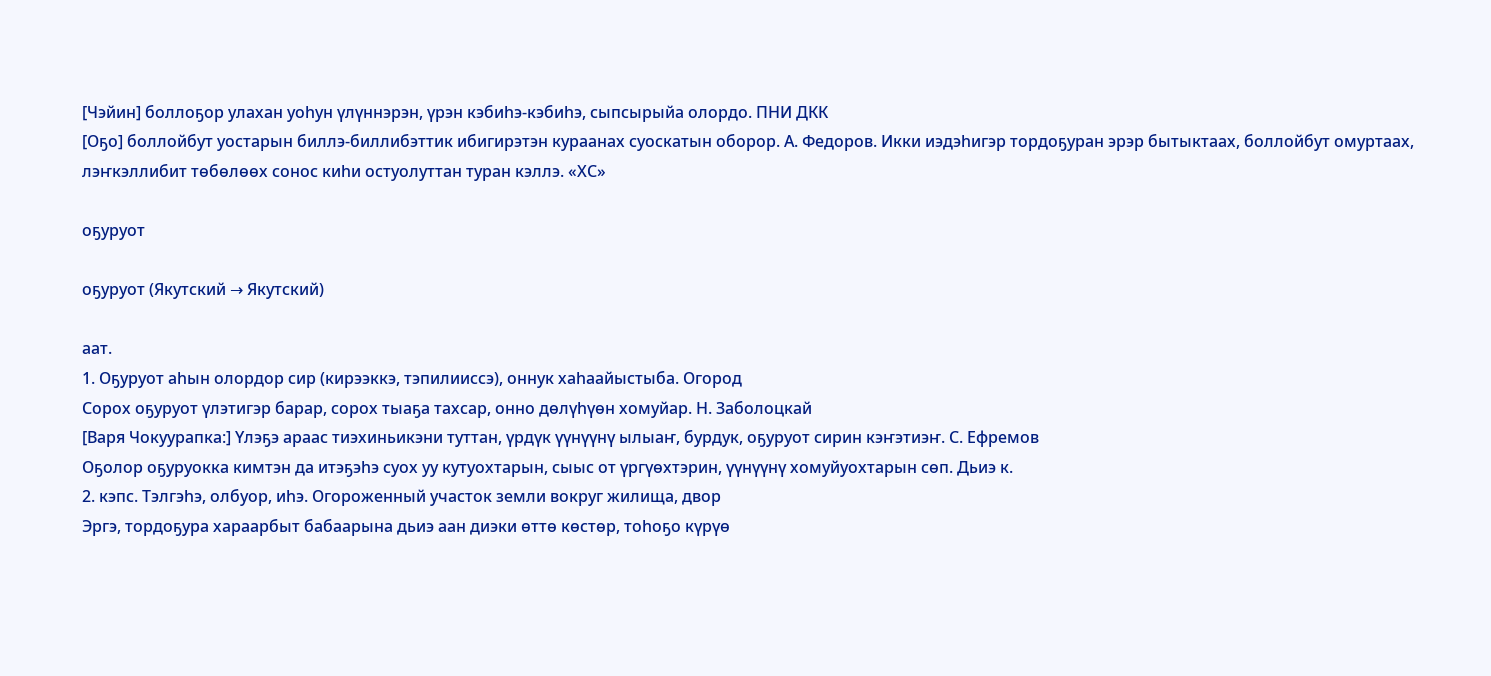[Чэйин] боллоҕор улахан уоһун үлүннэрэн, үрэн кэбиһэ-кэбиһэ, сыпсырыйа олордо. ПНИ ДКК
[Оҕо] боллойбут уостарын биллэ-биллибэттик ибигирэтэн кураанах суоскатын оборор. А. Федоров. Икки иэдэһигэр тордоҕуран эрэр бытыктаах, боллойбут омуртаах, лэҥкэллибит төбөлөөх сонос киһи остуолуттан туран кэллэ. «ХС»

оҕуруот

оҕуруот (Якутский → Якутский)

аат.
1. Оҕуруот аһын олордор сир (кирээккэ, тэпилииссэ), оннук хаһаайыстыба. Огород
Сорох оҕуруот үлэтигэр барар, сорох тыаҕа тахсар, онно дөлүһүөн хомуйар. Н. Заболоцкай
[Варя Чокуурапка:] Үлэҕэ араас тиэхиньикэни туттан, үрдүк үүнүүнү ылыаҥ, бурдук, оҕуруот сирин кэҥэтиэҥ. С. Ефремов
Оҕолор оҕуруокка кимтэн да итэҕэһэ суох уу кутуохтарын, сыыс от үргүөхтэрин, үүнүүнү хомуйуохтарын сөп. Дьиэ к.
2. кэпс. Тэлгэһэ, олбуор, иһэ. Огороженный участок земли вокруг жилища, двор
Эргэ, тордоҕура хараарбыт бабаарына дьиэ аан диэки өттө көстөр, тоһоҕо күрүө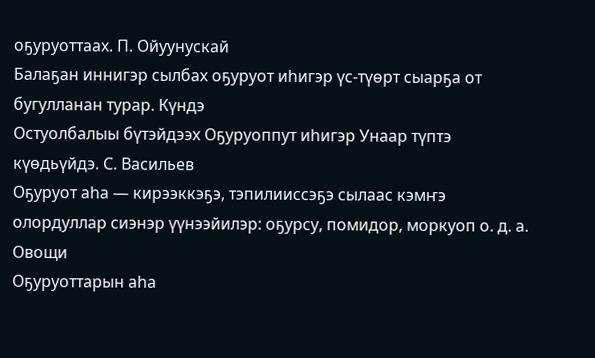оҕуруоттаах. П. Ойуунускай
Балаҕан иннигэр сылбах оҕуруот иһигэр үс-түөрт сыарҕа от бугулланан турар. Күндэ
Остуолбалыы бүтэйдээх Оҕуруоппут иһигэр Унаар түптэ күөдьүйдэ. С. Васильев
Оҕуруот аһа — кирээккэҕэ, тэпилииссэҕэ сылаас кэмҥэ олордуллар сиэнэр үүнээйилэр: оҕурсу, помидор, моркуоп о. д. а. Овощи
Оҕуруоттарын аһа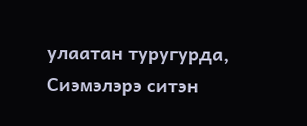улаатан туругурда, Сиэмэлэрэ ситэн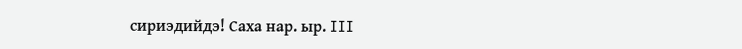сириэдийдэ! Саха нар. ыр. III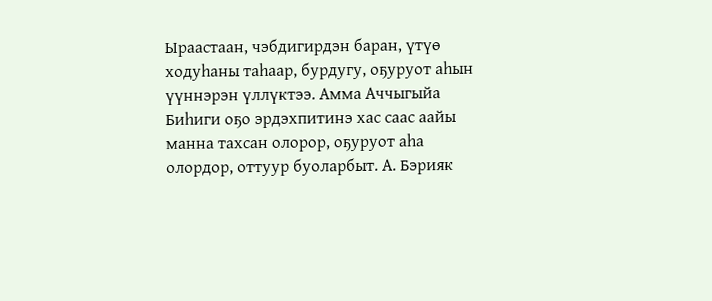Ыраастаан, чэбдигирдэн баран, үтүө ходуһаны таһаар, бурдугу, оҕуруот аһын үүннэрэн үллүктээ. Амма Аччыгыйа
Биһиги оҕо эрдэхпитинэ хас саас аайы манна тахсан олорор, оҕуруот аһа олордор, оттуур буоларбыт. А. Бэрияк